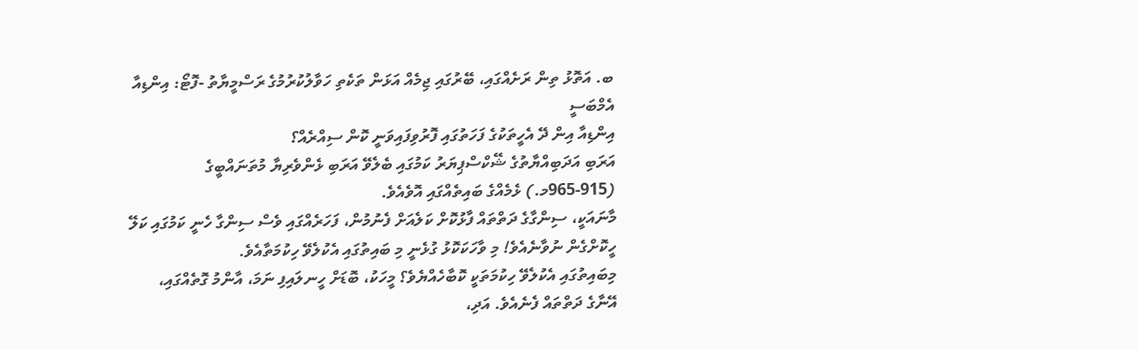ބ. އަތޮޅު ތިން ރަށެއްގައި، ބޭރުގައި ޖިމެއް އަޅަން ތަކެތި ހަވާލުކުރުމުގެ ރަސްމީޔާތު -ފޮޓޯ: އިންޑިއާ އެމްބަސީ
އިންޑިއާ އިން ދޭ އެހީތަކުގެ ފަހަތުގައި ފޮރުވިފައިވަނީ ކޮން ސިއްރެއް؟
އަރަބި އަދަބިއްޔާތުގެ ޝޭކްސްޕިޔަރު ކަމުގައި ބެލެވޭ އަރަބި ޅެންވެރިޔާ މުތަނައްބީގެ (915-965މ.) ޅެމެއްގެ ބައިތެއްގައި އޮވެއެވެ.
މާނައަކީ، ސިންގާގެ ދަތްތައް ފާޅުކޮށް ކަލެއަށް ފެނުމުން، ފަހަރެއްގައި ވެސް ސިންގާ ހެނީ ކަމުގައި ކަލޭ ހީކޮށްގެން ނުވާނެއެވެ! މި ވާހަކަކޮޅު ގުޅެނީ މި ބައިތުގައި އެކުލެވޭ ހިކުމަތާއެވެ.
މިބައިތުގައި އެކުލެވޭ ހިކުމަތަކީ ކޮބާހެއްޔެވެ؟ މީހަކު، ބޮޑަށް ހީނލައިފި ނަމަ، އާންމު ގޮތެއްގައި، އޭނާގެ ދަތްތައް ފެނެއެވެ. އަދި،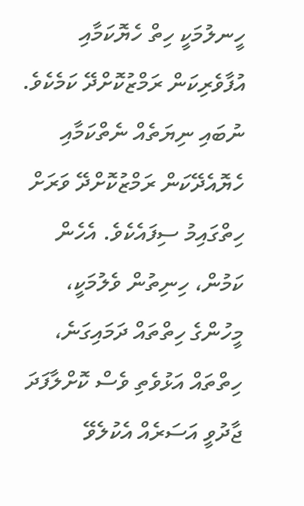ހީނލުމަކީ ހިތް ހެޔޮކަމާއި އުފާވެރިކަން ރަމްޒުކޮށްދޭ ކަމެކެވެ. ނުބައި ނިޔަތެއް ނެތްކަމާއި ހެޔޮއެދޭކަން ރަމްޒުކޮށްދޭ ވަރަށް ހިތްގައިމު ސިފައެކެވެ. އެހެން ކަމުން، ހިނިތުން ވެލުމަކީ، މީހުންގެ ހިތްތައް ދަމައިގަނެ، ހިތްތައް އަޅުވެތި ވެސް ކޮށްލާފަދަ ޖާދުވީ އަސަރެއް އެކުލެވޭ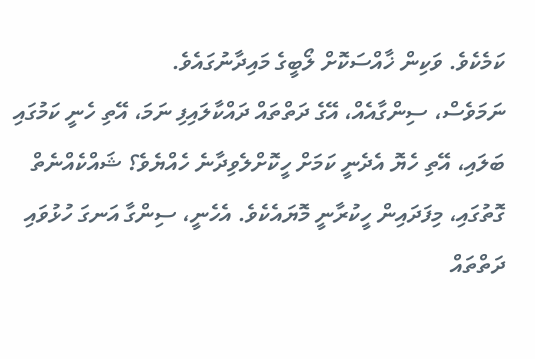ކަމެކެވެ. ވަކިން ޚާއްސަކޮށް ލޯބީގެ މައިދާނުގައެވެ.
ނަމަވެސް، ސިންގާއެއް، އޭގެ ދަތްތައް ދައްކާލައިފި ނަމަ، އޭތި ހެނީ ކަމުގައި ބަލައި، އޭތި ހެޔޮ އެދެނީ ކަމަށް ހީކޮށްލެވިދާނެ ހެއްޔެވެ؟ ޝައްކެއްނެތް ގޮތުގައި، މިފަދައިން ހީކުރާނީ މޮޔައެކެވެ. އެހެނީ، ސިންގާ އަނގަ ހުޅުވައި ދަތްތައް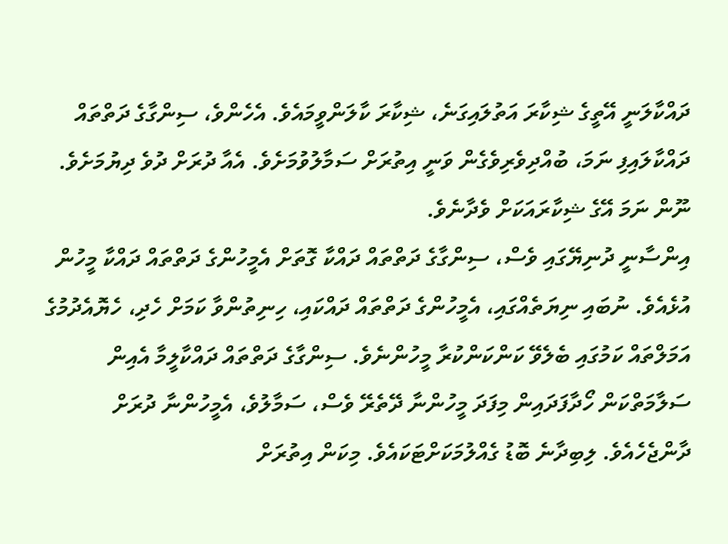ދައްކާލަނީ އޭތީގެ ޝިކާރަ އަތުލައިގަނެ، ޝިކާރަ ކާލަންވީމައެވެ. އެހެންވެ، ސިންގާގެ ދަތްތައް ދައްކާލައިފި ނަމަ، ބުއްދިވެރިވެގެން ވަނީ އިތުރަށް ސަމާލުވުމަށެވެ. އެއާ ދުރަށް ދުވެ ދިޔުމަށެވެ. ނޫން ނަމަ އޭގެ ޝިކާރައަކަށް ވެދާނެވެ.
އިންސާނީ ދުނިޔޭގައި ވެސް، ސިންގާގެ ދަތްތައް ދައްކާ ގޮތަށް އެމީހުންގެ ދަތްތައް ދައްކާ މީހުން އުޅެއެވެ. ނުބައި ނިޔަތެއްގައި، އެމީހުންގެ ދަތްތައް ދައްކައި، ހިނިތުންވާ ކަމަށް ހެދި، ހެޔޮއެދުމުގެ އަމަލްތައް ކަމުގައި ބެލެވޭ ކަންކަންކުރާ މީހުންނެވެ. ސިންގާގެ ދަތްތައް ދައްކާލީމާ އެއިން ސަލާމަތްކަން ހޯދާފަދައިން މިފަދަ މީހުންނާ ދޭތެރޭ ވެސް، ސަމާލުވެ، އެމީހުންނާ ދުރަށް ދާންޖެހެއެވެ. ލިބިދާނެ ބޮޑު ގެއްލުމަކަށްޓަކައެވެ. މިކަން އިތުރަށް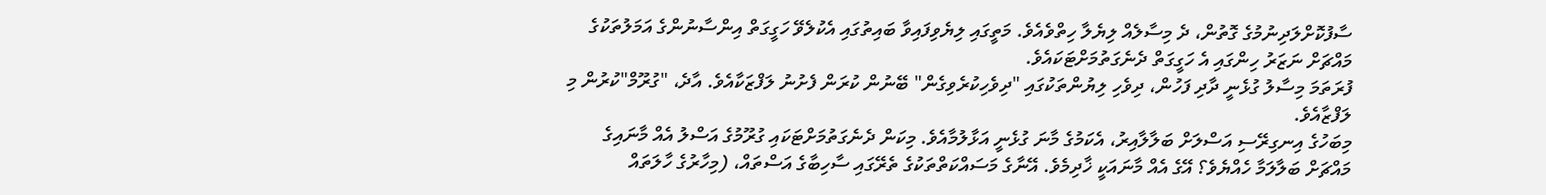ސާފުކޮށްލަދިނުމުގެ ގޮތުން، ދެ މިސާލެއް ލިޔެލާ ހިތްވެއެވެ. މަތީގައި ލިޔެވިފައިވާ ބައިތުގައި އެކުލެވޭ ހަގީގަތް އިންސާނުންގެ އަމަލުތަކުގެ މައްޗަށް ނަޒަރު ހިންގައި އެ ހަގީގަތް ދެނެގަތުމަށްޓަކައެވެ.
ފުރަތަމަ މިސާލު ގުޅެނީ ދާދި ފަހުން، ދިވެހި ލިޔުންތަކުގައި "ދިވެހިކުރެވިގެން" ބޭނުން ކުރަން ފެށުނު ލަފްޒަކާއެވެ. އާދެ، "ގުރޫމް"ކުރުން މި ލަފްޒާއެވެ.
މިބަހުގެ އިނގިރޭސި އަސްލަށް ބަލާލާއިރު، އެކަމުގެ މާނަ ގުޅެނީ އަޅާލުމާއެވެ. މިކަން ދެނެގަތުމަށްޓަކައި ގުރޫމުގެ އަސްލު އެއް މާނައިގެ މައްޗަށް ބަލާލަމާ ހެއްޔެވެ؟ އޭގެ އެއް މާނައަކީ ޚާދިމެވެ. އޭނާގެ މަސައްކަތްތަކުގެ ތެރޭގައި ސާހިބާގެ އަސްތައް، (މިހާރުގެ ހާލަތައް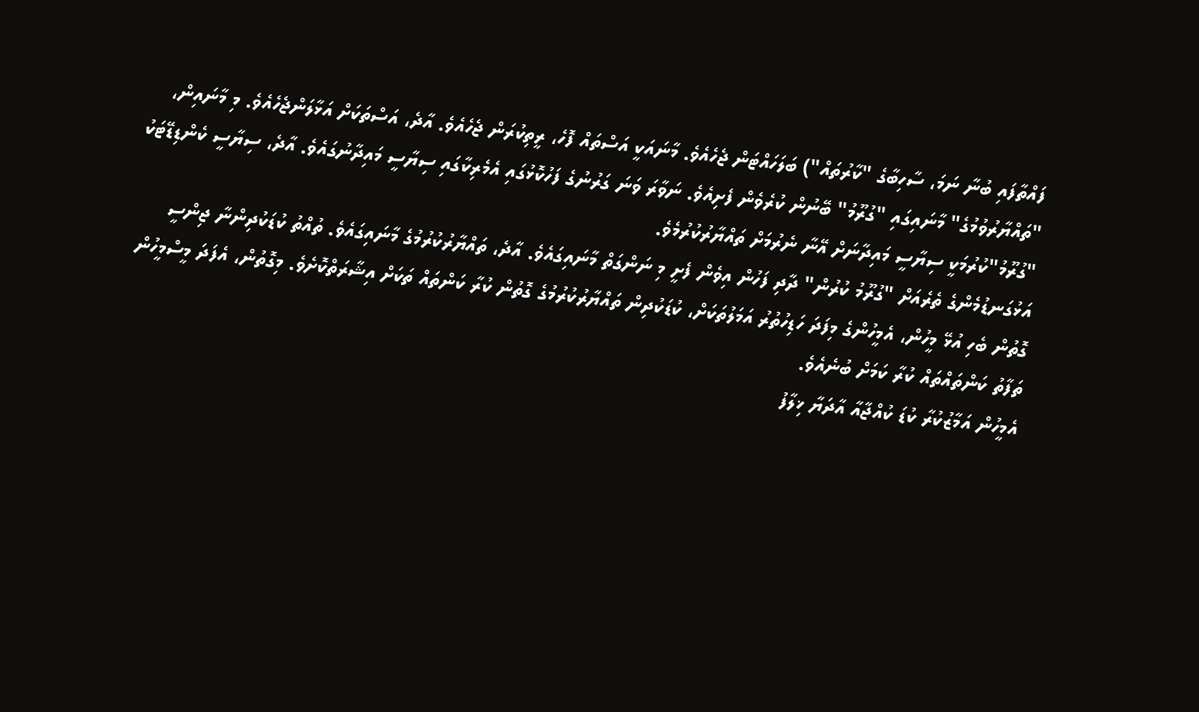ފައްތާފައި ބުނާ ނަމަ، ސާހިބާގެ "ކާރުތައް") ބަލަހައްޓަން ޖެހެއެވެ. މާނައަކީ އަސްތައް ފޮހެ، ރީތިކުރަން ޖެހެއެވެ. އާދެ، އަސްތަކަށް އަޅާލަންޖެހެއެވެ. މި މާނައިން، "ތައްޔާރުވުމުގެ" މާނައިގައި "ގުރޫމު" ބޭނުން ކުރެވެން ފެށިއެވެ. ނަވާރަ ވަނަ ގަރުނުގެ ފަހުކޮޅުގައި އެމެރިކާގައި ސިޔާސީ މައިދާނުގައެވެ. އާދެ، ސިޔާސީ ކެންޑިޑޭޓަކު "ގުރޫމު"ކުރުމަކީ ސިޔާސީ މައިދާނަށް އޭނާ ނެރުމަށް ތައްޔާރުކުރުމެވެ.
އަޅުގަނޑުމެންގެ ތެރެއަށް "ގުރޫމު ކުރުން" ދާދި ފަހުން އިވެން ފެށީ މި ނަންގަތް މާނައިގައެވެ. އާދެ، ތައްޔާރުކުރުމުގެ މާނައިގައެވެ. ތުއްތު ކުޑަކުދިންނާ ޖިންސީ ގޮތުން ބެހި އުޅޭ މީހުން، އެމީހުންގެ މިފަދަ ހަޑިހުތުރު އަމަލުތަކަށް، ކުޑަކުދިން ތައްޔާރުކުރުމުގެ ގޮތުން ކުރާ ކަންތައް ތަކަށް އިޝާރަތްކޮށެވެ. މިގޮތުން، އެފަދަ މީސްމީހުން ތަފާތު ކަންތައްތައް ކުރާ ކަމަށް ބުނެއެވެ.
އެމީހުން އަމާޒުކުރާ ކުޑަ ކުއްޖާއާ އާދަޔާ ޚިލާފު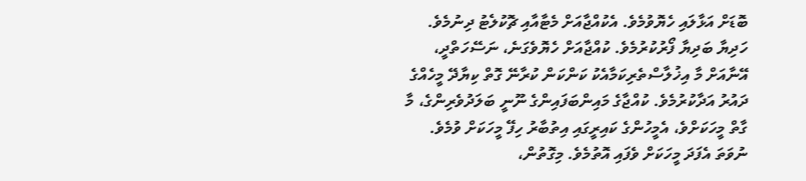ބޮޑަށް އަޅާލައި ހެޔޮވުމެވެ. އެކުއްޖާއަށް މެޓާއާއި ޗޮކުލެޓު ދިނުމެވެ. ހަދިޔާ ބަދިޔާ ފޯރުކުރުމެވެ. ކުއްޖާއަށް ހެޔޮވެގަނެ، ނަސޭހަތްދީ، އޭނާއަށް މާ އިޚުލާސްތެރިކަމާއެކު ކަންކަން ކުރާނޭ ގޮތް ކިޔާދޭ މީހެއްގެ ދައުރު އަދާކުރުމެވެ. ކުއްޖާގެ މައިންބަފައިންގެ ނޫނީ ބަލަދުވެރިންގެ، މާ ގާތް މީހަކަށްވެ، އެމީހުންގެ ކައިރީގައި އިތުބާރު ހިފޭ މީހަކަށް ވުމެވެ. ނުވަތަ އެފަދަ މީހަކަށް ވެފައި އޮތުމެވެ. މިގޮތުން،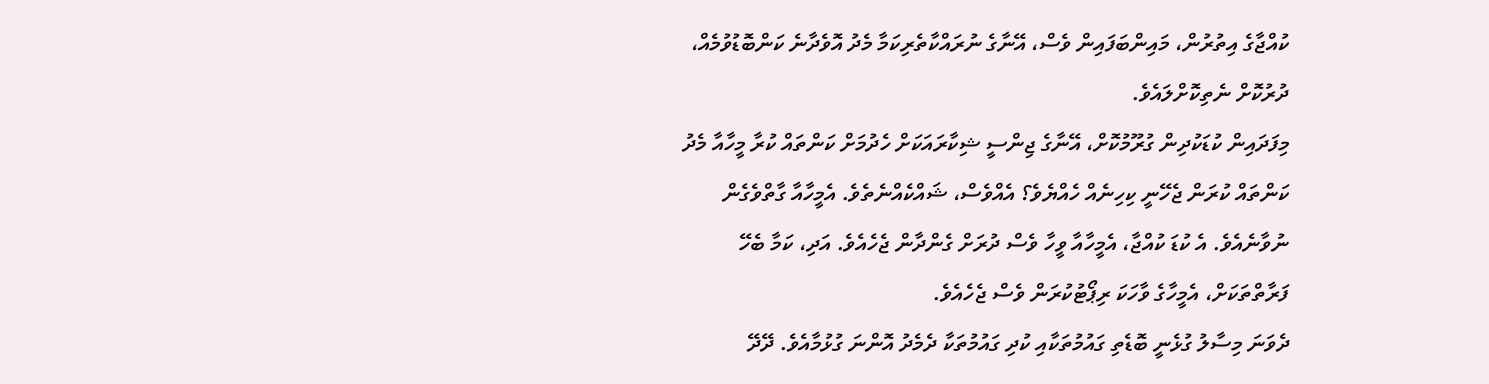ކުއްޖާގެ އިތުރުން، މައިންބަފައިން ވެސް، އޭނާގެ ނުރައްކާތެރިކަމާ މެދު އޮވެދާނެ ކަންބޮޑުވުމެއް، ދުރުކޮށް ނެތިކޮށްލައެވެ.
މިފަދައިން ކުޑަކުދިން ގުރޫމުކޮށް، އޭނާގެ ޖިންސީ ޝިކާރައަކަށް ހެދުމަށް ކަންތައް ކުރާ މީހާއާ މެދު ކަންތައް ކުރަން ޖެހޭނީ ކިހިނެއް ހެއްޔެވެ؟ އެއްވެސް، ޝައްކެއްނެތެވެ. އެމީހާއާ ގާތްވެގެން ނުވާނެއެވެ. އެ ކުޑަ ކުއްޖާ، އެމީހާއާ ވީހާ ވެސް ދުރަށް ގެންދާން ޖެހެއެވެ. އަދި، ކަމާ ބެހޭ ފަރާތްތަކަށް، އެމީހާގެ ވާހަކަ ރިޕޯޓުކުރަން ވެސް ޖެހެއެވެ.
ދެވަނަ މިސާލު ގުޅެނީ ބޮޑެތި ގައުމުތަކާއި ކުދި ގައުމުތަކާ ދެމެދު އޮންނަ ގުޅުމާއެވެ. ދޭދޭ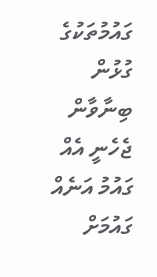ގައުމުތަކުގެ ގުޅުން ބިނާވާން ޖެހެނީ އެއް ގައުމު އަނެއް ގައުމަށް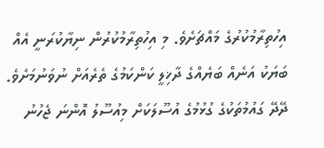އިހުތިރާމުކުރުގެ މައްޗަށެވެ. މި އިހުތިރާމުކުރުން ނިޔާކުރަނީ އެއް ބަޔަކު އަނެއް ބަޔެއްގެ ދާޚިލީ ކަންކަމުގެ ތެރެއަށް ނުވަނުމަށެވެ. ދޭދޭ ގައުމުތަކުގެ ގުޅުމުގެ އުސޫލަކަށް މިއުސޫލު އޮންނަ ޖެހުނު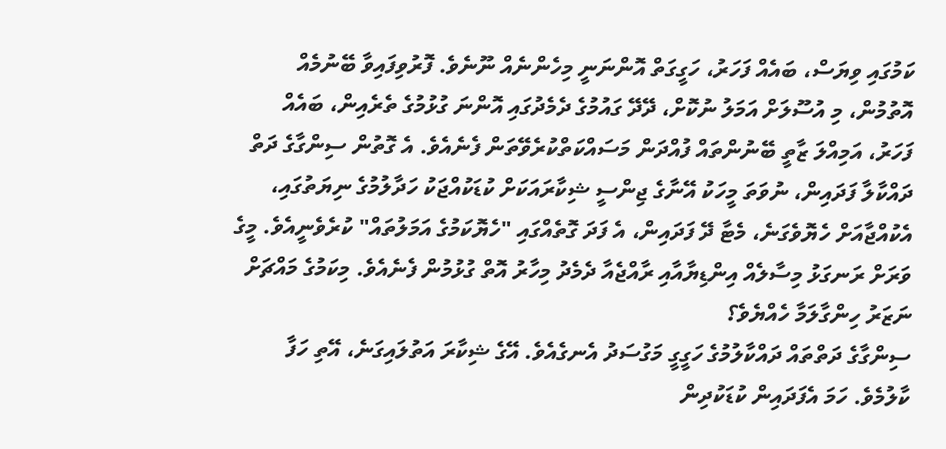ކަމުގައި ވިޔަސް، ބައެއް ފަހަރު، ހަގީގަތް އޮންނަނީ މިހެންނެއް ނޫނެވެ. ފޮރުވިފައިވާ ބޭނުމެއް އޮތުމުން، މި އުސޫލަށް އަމަލު ނުކޮށް، ދޭދޭ ގައުމުގެ ދެމެދުގައި އޮންނަ ގުޅުމުގެ ތެރެއިން، ބައެއް ފަހަރު، އަމިއްލަ ޒާތީ ބޭނުންތައް ފުއްދަން މަސައްކަތްކުރެވޭތަން ފެނެއެވެ. އެ ގޮތުން ސިންގާގެ ދަތް ދައްކާލާ ފަދައިން، ނުވަތަ މީހަކު އޭނާގެ ޖިންސީ ޝިކާރައަކަށް ކުޑަކުއްޖަކު ހަދާލުމުގެ ނިޔަތުގައި، އެކުއްޖާއަށް ހެޔޮވެގަނެ، މެޓާ ދޭ ފަދައިން، އެ ފަދަ ގޮތެއްގައި "ހެޔޮކަމުގެ އަމަލުތައް" ކުރެވެނީއެވެ. މީގެ ވަރަށް ރަނގަޅު މިސާލެއް އިންޑިޔާއާއި ރާއްޖެއާ ދެމެދު މިހާރު އޮތް ގުޅުމުން ފެނެއެވެ. މިކަމުގެ މައްޗަށް ނަޒަރު ހިންގާލަމާ ހެއްޔެވެ؟
ސިންގާގެ ދަތްތައް ދައްކާލުމުގެ ހަގީގީ މަގުސަދު އެނގެއެވެ. އޭގެ ޝިކާރަ އަތުލައިގަނެ، އޭތި ހަފާ ކާލުމެވެ. ހަމަ އެފަދައިން ކުޑަކުދިން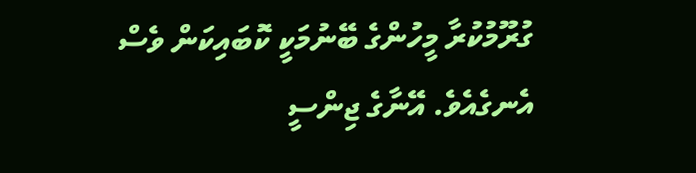ގުރޫމުކުރާ މީހުންގެ ބޭނުމަކީ ކޮބައިކަން ވެސް އެނގެއެވެ. އޭނާގެ ޖިންސީ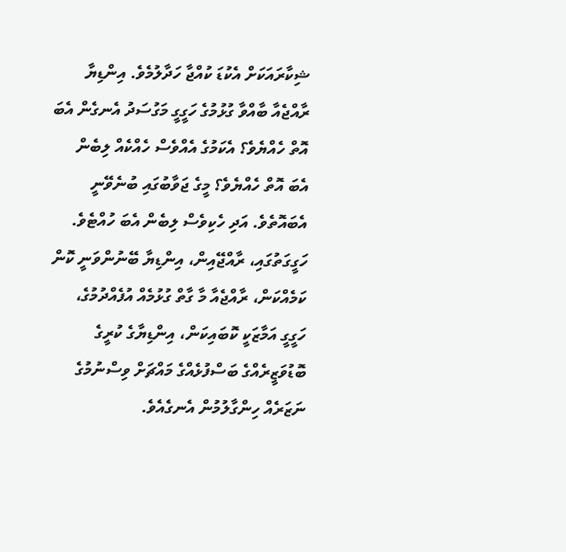ޝިކާރައަކަށް އެކުޑަ ކުއްޖާ ހަދާލުމެވެ. އިންޑިޔާ ރާއްޖެއާ ބާއްވާ ގުޅުމުގެ ހަގީގީ މަގުސަދު އެނގެން އެބަ އޮތް ހެއްޔެވެ؟ އެކަމުގެ އެއްވެސް ހެއްކެއް ލިބެން އެބަ އޮތް ހެއްޔެވެ؟ މީގެ ޖަވާބުގައި ބުނެވޭނީ އެބައޮތެވެ. އަދި ހެކިވެސް ލިބެން އެބަ ހުއްޓެވެ.
ހަގީގަތުގައި، ރާއްޖޭއިން، އިންޑިޔާ ބޭނުންވަނީ ކޮން ކަމެއްކަން، ރާއްޖެއާ މާ ގާތް ގުޅުމެއް އުފެއްދުމުގެ، ހަގީގީ އަމާޒަކީ ކޮބައިކަން، އިންޑިޔާގެ ކުރީގެ ބޮޑުވަޒީރެއްގެ ބަސްފުޅެއްގެ މައްޗަށް ވިސްނުމުގެ ނަޒަރެއް ހިންގާލުމުން އެނގެއެވެ.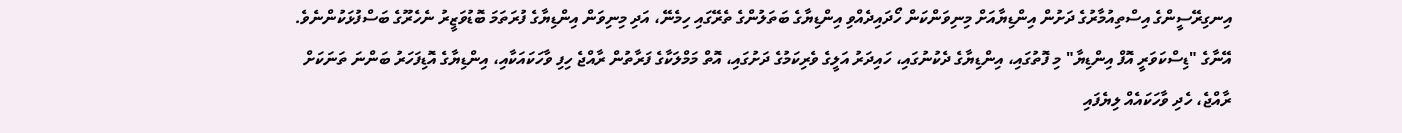އިނގިރޭސީންގެ އިސްތިއުމާރުގެ ދަށުން އިންޑިޔާއަށް މިނިވަންކަން ހޯދައިދެއްވި އިންޑިޔާގެ ބަތަލުންގެ ތެރޭގައި ހިމެނޭ، އަދި މިނިވަން އިންޑިޔާގެ ފުރަތަމަ ބޮޑުވަޒީރު ނެހެރޫގެ ބަސްފުޅަކުންނެވެ. އޭނާގެ "ޑިސްކަވަރީ އޮފް އިންޑިޔާ" މި ފޮތުގައި، އިންޑިޔާގެ ދެކުނުގައި، ހައިދަރު އަލީގެ ވެރިކަމުގެ ދަށުގައި، އޮތް މަމްލަކާގެ ފަރާތުން ރާއްޖެ ހިފި ވާހަކައަކާއި، އިންޑިޔާގެ އޮޑިފަހަރު ބަންނަ ތަނަކަށް ރާއްޖެ، ހެދި ވާހަކައެއް ލިޔެފައި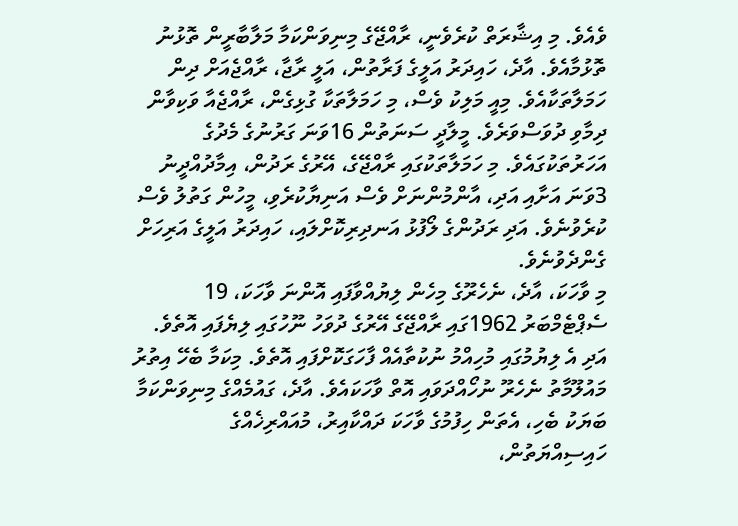ވެއެވެ. މި އިޝާރަތް ކުރެވެނީ، ރާއްޖޭގެ މިނިވަންކަމާ މަލާބާރީން ތޮޅުނު ތޮޅުމާއެވެ. އާދެ، ހައިދަރު އަލީގެ ފަރާތުން، އަލީ ރާޖާ، ރާއްޖެއަށް ދިން ހަމަލާތަކާއެވެ. މިއީ މަލިކު ވެސް، މި ހަމަލާތަކާ ގުޅިގެން، ރާއްޖެއާ ވަކިވާން ދިމާވި ދުވަސްވަރެވެ. މީލާދީ ސަނަތުން 16ވަނަ ގަރުނުގެ މެދުގެ އަހަރުތަކުގައެވެ. މި ހަމަލާތަކުގައި ރާއްޖޭގެ، އޭރުގެ ރަދުން، އިމާދުއްދީނު 3ވަނަ އަށާއި އަދި، އާންމުންނަށް ވެސް އަނިޔާކުރެވި، މީހުން ގަތުލު ވެސް ކުރެވުނެވެ. އަދި ރަދުންގެ ލޯފުޅު އަނދިރިކޮށްލައި، ހައިދަރު އަލީގެ އަރިހަށް ގެންދެވުނެވެ.
މި ވާހަކަ، އާދެ، ނެހެރޫގެ މިހެން ލިޔުއްވާފައި އޮންނަ ވާހަކަ، 19 ސެޕްޓެމްބަރު 1962ގައި ރާއްޖޭގެ އޭރުގެ ދުވަހު ނޫހުގައި ލިޔެފައި އޮތެވެ. އަދި އެ ލިޔުމުގައި މުހިއްމު ނުކުތާއެއް ފާހަގަކޮށްފައި އޮތެވެ. މިކަމާ ބެހޭ އިތުރު މައުލޫމާތު ނެހެރޫ ނުހޯއްދަވައި އޮތް ވާހަކައެވެ. އާދެ، ގައުމެއްގެ މިނިވަންކަމާ ބަޔަކު ބެހި، އެތަން ހިފުމުގެ ވާހަކަ ދައްކާއިރު، މުއައްރިޚެއްގެ ހައިސިއްޔަތުން،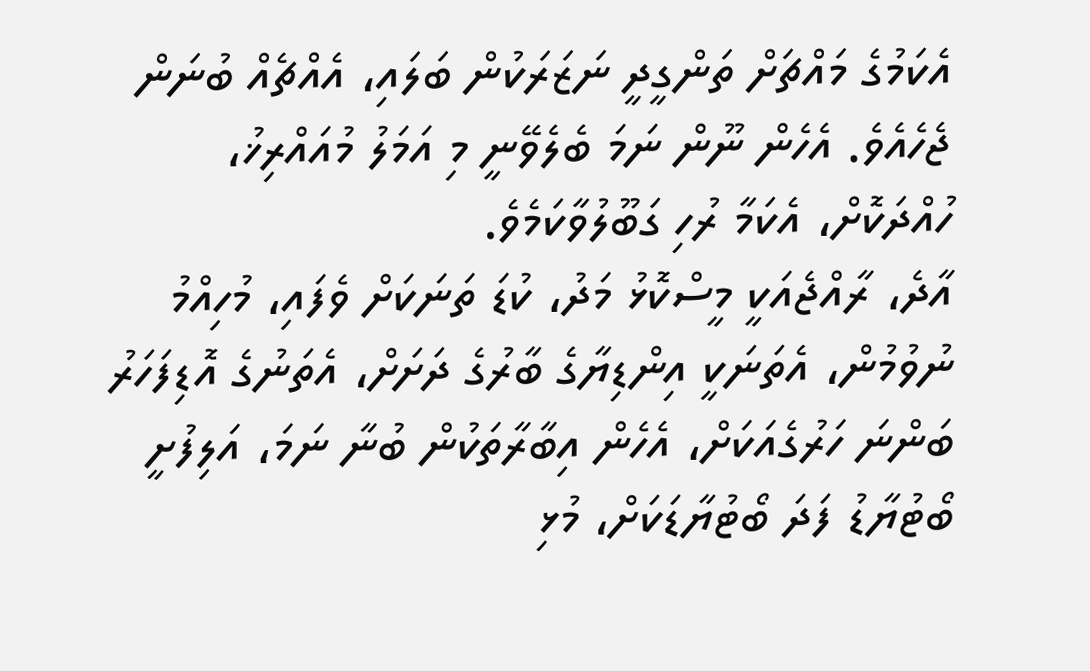އެކަމުގެ މައްޗަށް ތަންގީދީ ނަޒަރަކުން ބަލައި، އެއްޗެއް ބުނަން ޖެހެއެވެ. އެހެން ނޫން ނަމަ ބެލެވޭނީ މި އަމަލު މުއައްރިޚު، ހުއްދަކޮށް، އެކަމާ ރުހި ގަބޫލުވާކަމެވެ.
އާދެ، ރާއްޖެއަކީ މީސްކޮޅު މަދު، ކުޑަ ތަނަކަށް ވެފައި، މުހިއްމު ނުވުމުން، އެތަނަކީ އިންޑިޔާގެ ބާރުގެ ދަށަށް، އެތަނުގެ އޮޑިފަހަރު ބަންނަ ހަރުގެއަކަށް، އެހެން އިބާރާތަކުން ބުނާ ނަމަ، އަލިފުށީ ބޯޓުޔާޑު ފަދަ ބޯޓުޔާޑަކަށް، މުޅި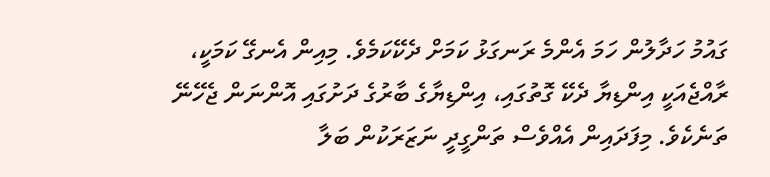ގައުމު ހަދާލުން ހަމަ އެންމެ ރަނގަޅު ކަމަށް ދެކޭކަމެވެ. މިއިން އެނގޭ ކަމަކީ، ރާއްޖެއަކީ އިންޑިޔާ ދެކޭ ގޮތުގައި، އިންޑިޔާގެ ބާރުގެ ދަށުގައި އޮންނަން ޖެހޭނޭ ތަނެކެވެ. މިފަދައިން އެއްވެސް ތަންގީދީ ނަޒަރަކުން ބަލާ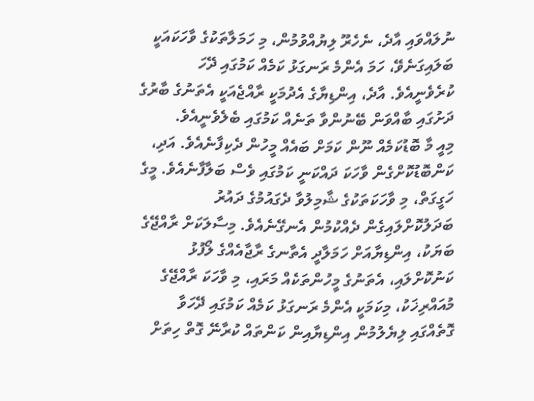ނުލައްވައި އާދެ، ނެހެރޫ ލިޔުއްވުމުން، މި ހަމަލާތަކުގެ ވާހަކައަކީ ބަލައިގަނެވޭ، ހަމަ އެންމެ ރަނގަޅު ކަމެއް ކަމުގައި ދޭހަ ކުރެވެނީއެވެ. އާދެ، އިންޑިޔާގެ އެދުމަކީ ރާއްޖެއަކީ އެތަނުގެ ބާރުގެ ދަށުގައި ބާއްވަން ބޭނުންވާ ތަނެއް ކަމުގައި ބެލެވެނީއެވެ.
މިއީ މާ ބޮޑުކަމެއް ނޫން ކަމަށް ބައެއް މީހުން ދެކިފާނެއެވެ. އަދި، ކަންބޮޑުކޮށްގެން ވާހަކަ ދައްކަނީ ކަމުގައި ވެސް ބަލާފާނެއެވެ. މީގެ ހަގީގަތް، މި ވާހަކަތަކުގެ ޝާމިލުވާ ދެގައުމުގެ ދައުރު ބަދަލުކޮށްލައިގެން ދެއްކުމުން އެނގޭނެއެވެ. މިސާލަކަށް ރާއްޖޭގެ ބަޔަކު، އިންޑިޔާއަށް ހަމަލާދީ އެތާނގެ ރާޖާއެއްގެ ލޯފުޅު ކަނުކޮށްލައި، އެތަނުގެ މީހުންތަކެއް މަރައި، މި ވާހަކަ ރާއްޖޭގެ މުއައްރިޚަކު، މިކަމަކީ އެންމެ ރަނގަޅު ކަމެއް ކަމުގައި ދޭހަވާ ގޮތެއްގައި ލިޔެލުމުން އިންޑިޔާއިން ކަންތައް ކުރާނޭ ގޮތް ހިތަށް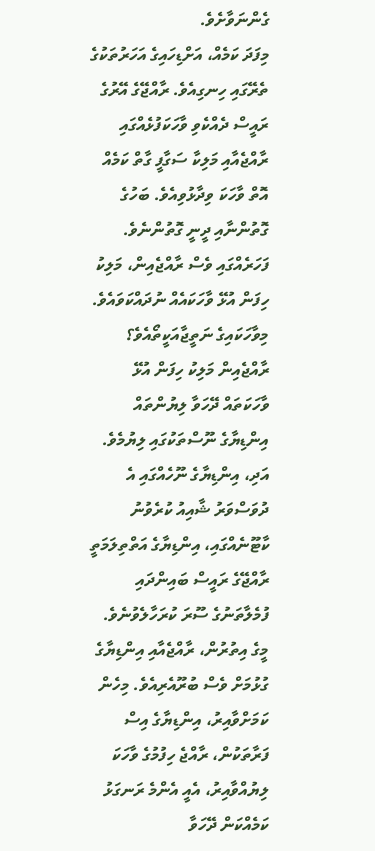ގެންނަވާށެވެ.
މިފަދަ ކަމެއް، އަށްޑިހައިގެ އަހަރުތަކުގެ ތެރޭގައި ހިނގިއެވެ. ރާއްޖޭގެ އޭރުގެ ރައީސް ދެއްކެވި ވާހަކަފުޅެއްގައި ރާއްޖެއާއި މަލިކާ ސަގާފީ ގާތް ކަމެއް އޮތް ވާހަކަ ވިދާޅުވިއެވެ. ބަހުގެ ގޮތުންނާއި ދީނީ ގޮތުންނެވެ. ފަހަރެއްގައި ވެސް ރާއްޖެއިން، މަލިކު ހިފަން އުޅޭ ވާހަކައެއް ނުދައްކަވައެވެ. މިވާހަކައިގެ ނަތީޖާއަކީތޯއެވެ؟ ރާއްޖެއިން މަލިކު ހިފަން އުޅޭ ވާހަކަތައް ދޭހަވާ ލިޔުންތައް އިންޑިޔާގެ ނޫސްތަކުގައި ލިޔުމެވެ. އަދި، އިންޑިޔާގެ ނޫހެއްގައި އެ ދުވަސްވަރު ޝާއިއު ކުރެވުނު ކާޓޫނެއްގައި، އިންޑިޔާގެ އަތްތިލަމަތީ ރާއްޖޭގެ ރައީސް ބައިންދައި ފުމެލާތަނުގެ ސޫރަ ކުރަހާލެވުނެވެ. މީގެ އިތުރުން، ރާއްޖެއާއި އިންޑިޔާގެ ގުޅުމަށް ވެސް ބުރޫއެރިއެވެ. މިހެން ކަމަށްވާއިރު، އިންޑިޔާގެ އިސް ފަރާތަކުން، ރާއްޖެ ހިފުމުގެ ވާހަކަ ލިޔުއްވާއިރު، އެއީ އެންމެ ރަނގަޅު ކަމެއްކަން ދޭހަވާ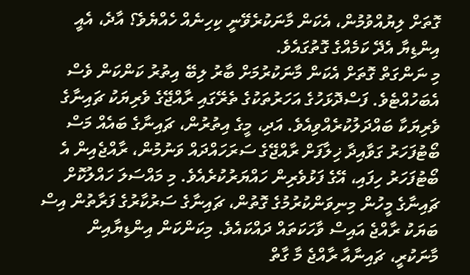ގޮތަށް ލިޔުއްވުމުން، އެކަން މާނަކުރެވޭނީ ކިހިނެއް ހެއްޔެވެ؟ އާދެ، އެއީ އިންޑިޔާ އެދޭ ކަމެއްގެ ގޮތުގައެވެ.
މި ނަންގަތް ގޮތަށް އެކަން މާނަކުރުމަށް ބާރު ލިބޭ އިތުރު ކަންކަން ވެސް އެބަހުއްޓެވެ. ފަސްދޮޅަހުގެ އަހަރުތަކުގެ ތެރޭގައި ރާއްޖޭގެ ވެރިޔަކު ޗައިނާގެ ވެރިޔަކާ ބައްދަލުކުރެއްވިއެވެ. އަދި، މީގެ އިތުރުން، ޗައިނާގެ ބައެއް މަސް ބޯޓުފަހަރު ގަވާއިދާ ޚިލާފަށް ރާއްޖޭގެ ސަރަހައްދައް ވަނުމުން، ރާއްޖެއިން އެ ބޯޓުފަހަރު ހިފައި، އޭގެ ފަޅުވެރިން ހައްޔަރުކުރެއެވެ. މި މައްސަލަ ހައްލުކޮށް ޗައިނާގެ މީހުން މިނިވަންކުރުމުގެ ގޮތުން، ޗައިނާގެ ސަރުކާރުގެ ފަރާތުން އިސް ބަޔަކު ރާއްޖެ އައިސް ވާހަކަތައް ދައްކައެވެ. މިކަންކަން އިންޑިޔާއިން މާނަކުރީ، ޗައިނާއާ ރާއްޖެ މާ ގާތް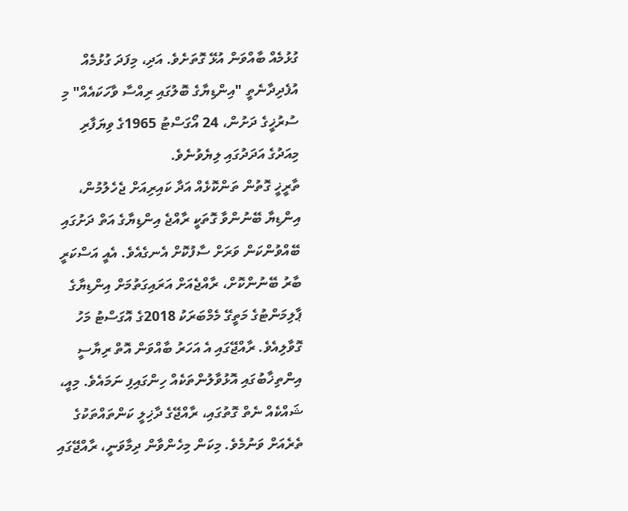ގުޅުމެއް ބާއްވަން އުޅޭ ގޮތަށެވެ. އަދި، މިފަދަ ގުޅުމެއް އުފެދިދާނެތީ "އިންޑިޔާގެ ބޮލުގައި ރިއްސާ ވާހަކައެއް" މި ސުރުޚީގެ ދަށުން، 24 އޯގަސްޓު 1965ގެ ވިޔަފާރި މިއަދުގެ އަދަދުގައި ލިޔެވުނެވެ.
ތާރީޚީ ގޮތުން ތަންކޮޅެއް އަދާ ކައިރިއަށް ޖެހެލުމުން، އިންޑިޔާ ބޭނުންވާ ގޮތަކީ ރާއްޖެ އިންޑިޔާގެ އަތް ދަށުގައި ބޭއްވުންކަން ވަރަށް ސާފުކޮށް އެނގެއެވެ. އެއީ އަސްކަރީ ބާރު ބޭނުންކޮށް، ރާއްޖެއަށް އަރައިގަތުމަށް އިންޑިޔާގެ ޕާލިމަންޓުގެ މަތީގޭ މެމްބަރަކު 2018ގެ އޮގަސްޓު މަހު ގޮވާލިއެވެ. ރާއްޖޭގައި އެ އަހަރު ބާއްވަން އޮތް ރިޔާސީ އިންތިޚާބުގައި އޮޅުވާލުންތަކެއް ހިންގައިފި ނަމައެވެ. މިއީ، ޝައްކެއް ނެތް ގޮތުގައި، ރާއްޖޭގެ ދާޚިލީ ކަންތައްތަކުގެ ތެރެއަށް ވަނުމެވެ. މިކަން މިހެންވާން ދިމާވަނީ، ރާއްޖޭގައި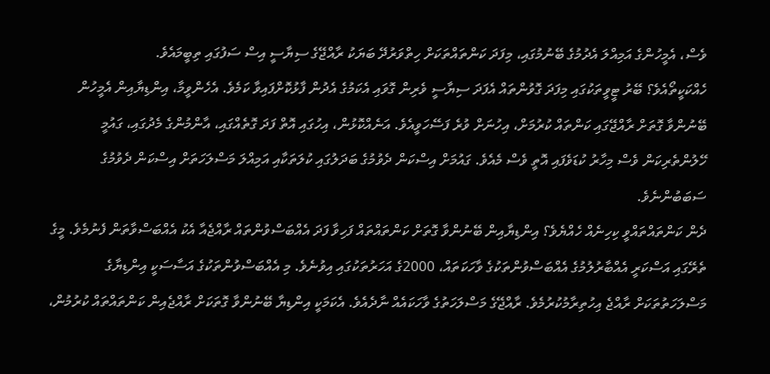ވެސް، އެމީހުންގެ އަމިއްލަ އެދުމުގެ ބޭނުމުގައި، މިފަދަ ކަންތައްތަކަށް ހިތްވަރުދޭ ބަޔަކު ރާއްޖޭގެ ސިޔާސީ އިސް ސަފުގައި ތިބީމައެވެ.
ހެއްކަކީތޯއެވެ؟ ބޭރު ޓީވީތަކުގައި މިފަދަ ގޮވުންތައް އެފަދަ ސިޔާސީ ވެރިން ގޮވައި އެކަމުގެ އެދުން ފާޅުކޮށްފައިވާ ކަމެވެ. އެހެންވީމާ، އިންޑިޔާއިން އެމީހުން ބޭނުންވާ ގޮތަށް ރާއްޖޭގައި ކަންތައް ކުރުމަށް، އިހުނަށް ވުރެ ފަސޭހަވީއެވެ. އަނެއްކޮޅުން، އިހުގައި އޮތް ފަދަ ގޮތެއްގައި، އާންމުންގެ މެދުގައި، ގައުމީ ހޭލުންތެރިކަން ވެސް މިހާރު ކުޑަވެފައި އޮތީ ވެސް މެއެވެ. ގައުމަށް އިސްކަން ދެވުމުގެ ބަދަލުގައި ކުލަތަކާއި އަމިއްލަ މަސްލަހަތަށް އިސްކަން ދެވުމުގެ ސަބަބުންނެވެ.
ދެން ކަންތައްތައްވީ ކިހިނެއް ހެއްޔެވެ؟ އިންޑިޔާއިން ބޭނުންވާ ގޮތަށް ކަންތައްތައް ފަހިވާ ފަދަ އެއްބަސްވުންތައް ރާއްޖެއާ އެކު އެއްބަސްވާތަން ފެނުމެވެ. މީގެ ތެރޭގައި އަސްކަރީ އެއްބާރުލުމުގެ އެއްބަސްވުންތަކުގެ ވާހަކަތައް، 2000ގެ އަހަރުތަކުގައި އިވުނެވެ. މި އެއްބަސްވުންތަކުގެ އަސާސަކީ އިންޑިޔާގެ މަސްލަހަތުތަކަށް ރާއްޖެ އިހުތިރާމުކުރުމެވެ. ރާއްޖޭގެ މަސްލަހަތުގެ ވާހަކައެއް ނާދެއެވެ. އެކަމަކީ އިންޑިޔާ ބޭނުންވާ ގޮތަކަށް ރާއްޖެއިން ކަންތައްތައް ކުރުމުން،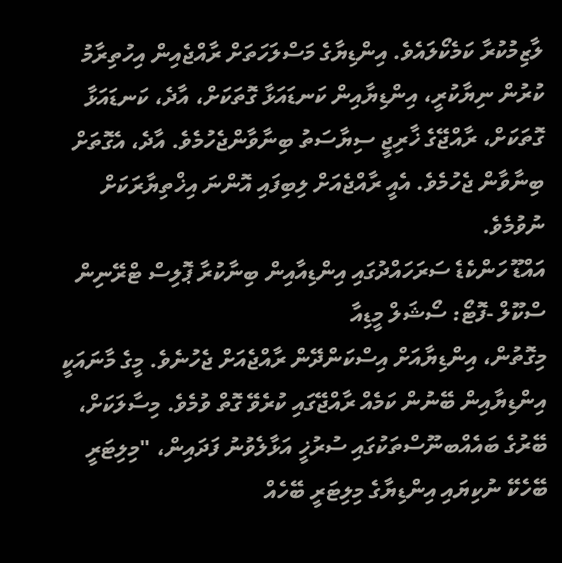ލާޒިމުކުރާ ކަމެކޯލައެވެ. އިންޑިޔާގެ މަސްލަހަތަށް ރާއްޖެއިން އިހުތިރާމު ކުރުން ނިޔާކުރީ، އިންޑިޔާއިން ކަނޑައަޅާ ގޮތަކަށް، އާދެ، ކަނޑައަޅާ ގޮތަކަށް، ރާއްޖޭގެ ޚާރިޖީ ސިޔާސަތު ބިނާވާންޖެހުމެވެ. އާދެ، އެގޮތަށް ބިނާވާން ޖެހުމެވެ. އެއީ ރާއްޖެއަށް ލިބިފައި އޮންނަ އިޚްތިޔާރަކަށް ނުވުމެވެ.
އައްޑޫ ހަންކެޑެ ސަރަހައްދުގައި އިންޑިއާއިން ބިނާކުރާ ޕޮލިސް ޓްރޭނިން ސްކޫލް -ފޮޓޯ: ސޯޝަލް މީޑިއާ
މިގޮތުން، އިންޑިޔާއަށް އިސްކަންދޭން ރާއްޖެއަށް ޖެހުނެވެ. މީގެ މާނައަކީ އިންޑިޔާއިން ބޭނުން ކަމެއް ރާއްޖޭގައި ކުރެވޭ ގޮތް ވުމެވެ. މިސާލަކަށް، ބޭރުގެ ބައެއްބނޫސްތަކުގައި ސުރުޚީ އަޅާލެވުނު ފަދައިން، "މިލިޓަރީ ބޭހެކޭ ނުކިޔައި އިންޑިޔާގެ މިލިޓަރީ ބޭހެއް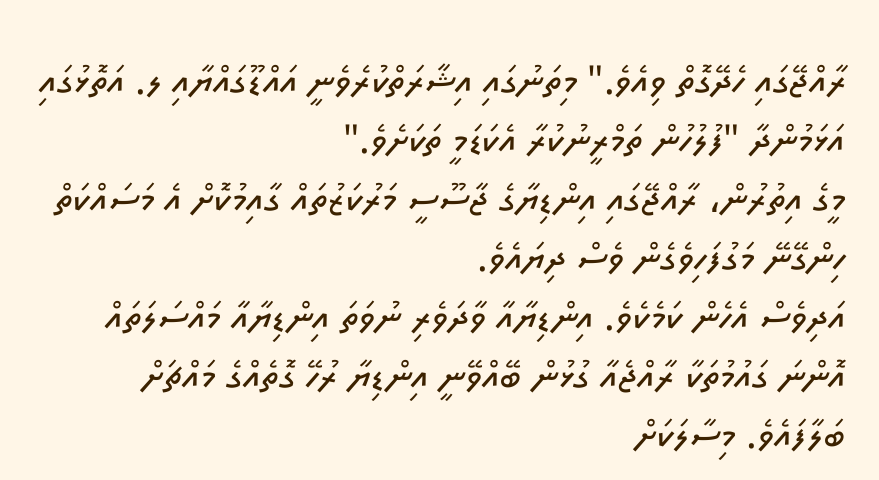ރާއްޖޭގައި ހެދޭގޮތް ވިއެވެ." މިތަނުގައި އިޝާރަތްކުރެވެނީ އައްޑޫގައްޔާއި ލ. އަތޮޅުގައި އަޅަމުންދާ "ފުލުހުން ތަމްރީނުކުރާ އެކަޑަމީ ތަކަށެވެ."
މީގެ އިތުރުން، ރާއްޖޭގައި އިންޑިޔާގެ ޖާސޫސީ މަރުކަޒުތައް ގާއިމުކޮށް އެ މަސައްކަތް ހިންގޭނޭ މަގުފަހިވެގެން ވެސް ދިޔައެވެ.
އަދިވެސް އެހެން ކަމެކެވެ. އިންޑިޔާއާ ވާދަވެރި ނުވަތަ އިންޑިޔާއާ މައްސަލަތައް އޮންނަ ގައުމުތަކާ ރާއްޖެއާ ގުޅުން ބޭއްވޭނީ އިންޑިޔާ ރުހޭ ގޮތެއްގެ މައްޗަށް ބަލާފައެވެ. މިސާލަކަށް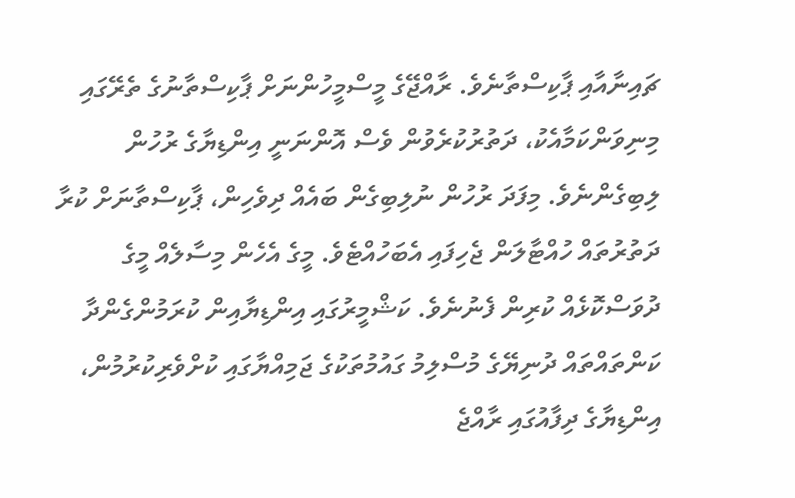ޗައިނާއާއި ޕާކިސްތާނެވެ. ރާއްޖޭގެ މީސްމީހުންނަށް ޕާކިސްތާނުގެ ތެރޭގައި މިނިވަންކަމާއެކު، ދަތުރުކުރެވުން ވެސް އޮންނަނީ އިންޑިޔާގެ ރުހުން ލިބިގެންނެވެ. މިފަދަ ރުހުން ނުލިބިގެން ބައެއް ދިވެހިން، ޕާކިސްތާނަށް ކުރާ ދަތުރުތައް ހުއްޓާލަން ޖެހިފައި އެބަހުއްޓެވެ. މީގެ އެހެން މިސާލެއް މީގެ ދުވަސްކޮޅެއް ކުރިން ފެނުނެވެ. ކަޝްމީރުގައި އިންޑިޔާއިން ކުރަމުންގެންދާ ކަންތައްތައް ދުނިޔޭގެ މުސްލިމު ގައުމުތަކުގެ ޖަމިއްޔާގައި ކުށްވެރިކުރުމުން، އިންޑިޔާގެ ދިފާއުގައި ރާއްޖެ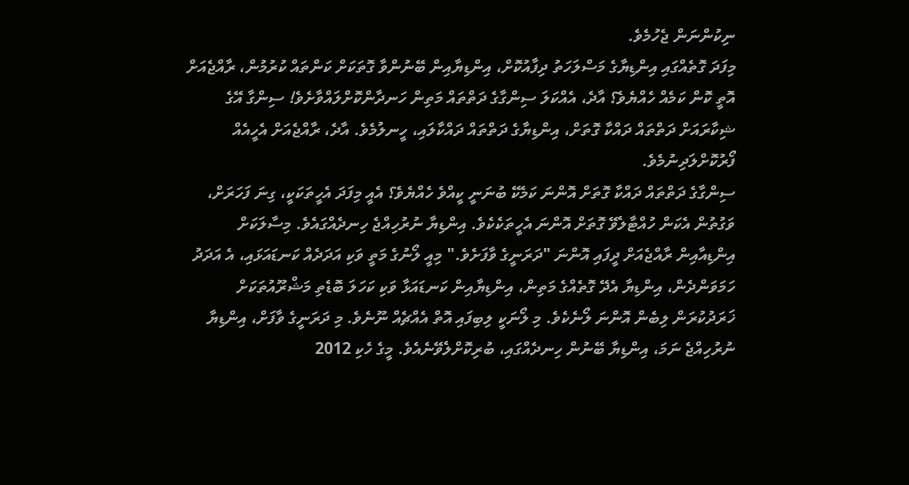ނިކުންނަން ޖެހުމެވެ.
މިފަދަ ގޮތެއްގައި އިންޑިޔާގެ މަސްލަހަތު ދިފާއުކޮށް، އިންޑިޔާއިން ބޭނުންވާ ގޮތަކަށް ކަންތައް ކުރުމުން، ރާއްޖެއަށް އޮތީ ކޮން ކަމެއް ހެއްޔެވެ؟ އާދެ، އެއްކަލަ ސިންގާގެ ދަތްތައް މަތިން ހަނދާންކޮށްލައްވާށެވެ! ސިންގާ އޭގެ ޝިކާރައަށް ދަތްތައް ދައްކާ ގޮތަށް، އިންޑިޔާގެ ދަތްތައް ދައްކާލައި، ހީނލުމެވެ. އާދެ، ރާއްޖެއަށް އެހީއެއް ފޯރުކޮށްލަދިނުމެވެ.
ސިންގާގެ ދަތްތައް ދައްކާ ގޮތަށް އޮންނަ ކަމެކޭ ބުނަނީ ކީއްވެ ހެއްޔެވެ؟ އެއީ މިފަދަ އެހީތަކަކީ، ގިނަ ފަހަރަށް، ވަގުތުން އެކަން ހުއްޓާލެވޭ ގޮތަށް އޮންނަ އެހީތަކެކެވެ. އިންޑިޔާ ނުރުހިއްޖެ ހިނދެއްގައެވެ. މިސާލަކަށް އިންޑިއާއިން ރާއްޖެއަށް ދީފައި އޮންނަ "ދަރަނީގެ ވާފަށެވެ." މިއީ ލޯނުގެ މަތީ ވަކި އަދަދެއް ކަނޑައަޅައި، އެ އަދަދު ހަމަވަންދެން، އިންޑިޔާ އެދޭ ގޮތެއްގެ މަތިން، އިންޑިޔާއިން ކަނޑައަޅާ ވަކި ކަހަލަ ބޮޑެތި މަޝްރޫއުތަކަށް ޚަރަދުކުރަން ލިބެން އޮންނަ ލޯނެކެވެ. މި ލޯނަކީ ލިބިފައި އޮތް އެއްޗެއް ނޫނެވެ. މި ދަރަނީގެ ވާފަށް، އިންޑިޔާ ނުރުހިއްޖެ ނަމަ، އިންޑިޔާ ބޭނުން ހިނދެއްގައި، ބުރިކޮށްލެވޭނެއެވެ. މީގެ ހެކި 2012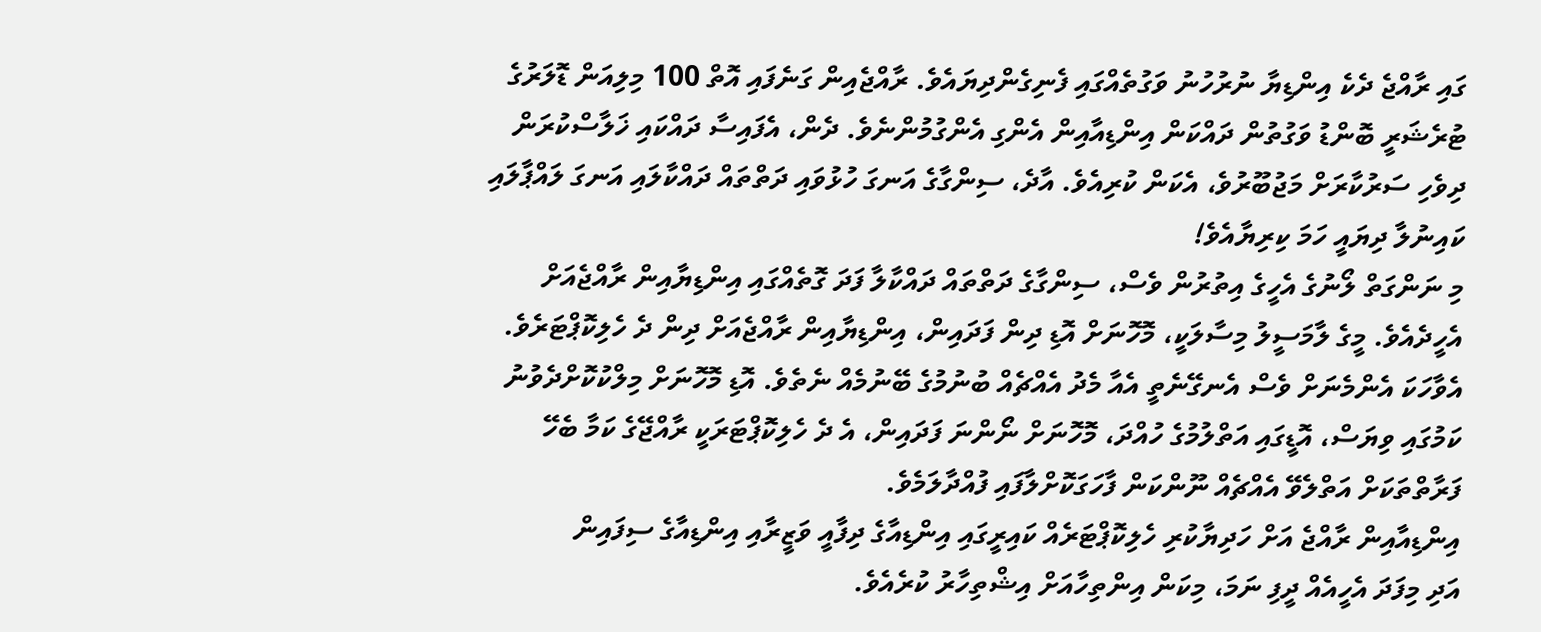ގައި ރާއްޖެ ދެކެ އިންޑިޔާ ނުރުހުނު ވަގުތެއްގައި ފެނިގެންދިޔައެވެ. ރާއްޖެއިން ގަނެފައި އޮތް 100 މިލިއަން ޑޮލަރުގެ ޓުރެޝަރީ ބޮންޑު ވަގުތުން ދައްކަން އިންޑިއާއިން އެންގި އެންގުމުންނެވެ. ދެން، އެފައިސާ ދައްކައި ޚަލާސްކުރަން ދިވެހި ސަރުކާރަށް މަޖުބޫރުވެ، އެކަން ކުރިއެވެ. އާދެ، ސިންގާގެ އަނގަ ހުޅުވައި ދަތްތައް ދައްކާލައި އަނގަ ލައްޕާލައި ކައިނުލާ ދިޔައީ ހަމަ ކިރިޔާއެވެ!
މި ނަންގަތް ލޯނުގެ އެހީގެ އިތުރުން ވެސް، ސިންގާގެ ދަތްތައް ދައްކާލާ ފަދަ ގޮތެއްގައި އިންޑިޔާއިން ރާއްޖެއަށް އެހީދެއެވެ. މީގެ ލާމަސީލު މިސާލަކީ، މޮހޮނަށް އޮޑި ދިން ފަދައިން، އިންޑިޔާއިން ރާއްޖެއަށް ދިން ދެ ހެލިކޮޕްޓަރެވެ. އެވާހަކަ އެންމެނަށް ވެސް އެނގޭނެތީ އެއާ މެދު އެއްޗެއް ބުނުމުގެ ބޭނުމެއް ނެތެވެ. އޮޑި މޮހޮނަށް މިލްކުކޮށްދެވުނު ކަމުގައި ވިޔަސް، އޮޑީގައި އަތްލުމުގެ ހުއްދަ، މޮހޮނަށް ނޯންނަ ފަދައިން، އެ ދެ ހެލިކޮޕްޓަރަކީ ރާއްޖޭގެ ކަމާ ބެހޭ ފަރާތްތަކަށް އަތްލެވޭ އެއްޗެއް ނޫންކަން ފާހަގަކޮށްލާފައި ފުއްދާލަމެވެ.
އިންޑިއާއިން ރާއްޖެ އަށް ހަދިޔާކުރި ހެލިކޮޕްޓަރެއް ކައިރީގައި އިންޑިއާގެ ދިފާއީ ވަޒީރާއި އިންޑިއާގެ ސިފައިން
އަދި މިފަދަ އެހީއެއް ދީފި ނަމަ، މިކަން އިންތިހާއަށް އިޝްތިހާރު ކުރެއެވެ.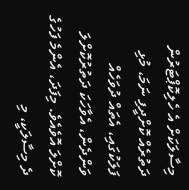މިސާލަކަށް އެ ހެލިކޮޕްޓަރުން ދަތުރެއް ކޮށްދީފި ނަމަ، މުޅި ފަލަކުގައި، އެތައް ދުވަހެއް ވަންދެން، އެވާހަކަ ދަތުރުކޮށްލަ ކޮށްލަ އޮވެއެވެ. މިފަދަ، އެންމެ ފަހުގެ ދެ މިސާލަކީ، މި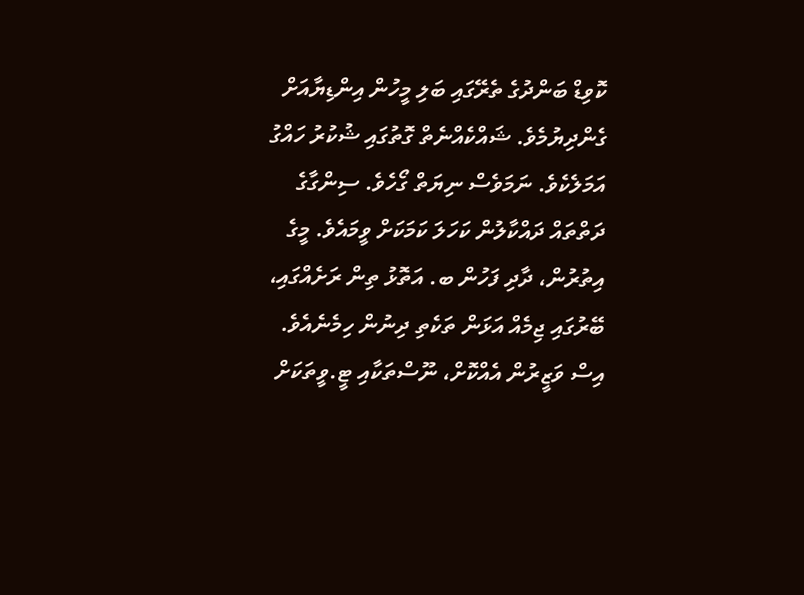ކޮވިޑް ބަންދުގެ ތެރޭގައި ބަލި މީހުން އިންޑިޔާއަށް ގެންދިޔުމެވެ. ޝައްކެއްނެތް ގޮތުގައި ޝުކުރު ހައްގު އަމަލެކެވެ. ނަމަވެސް ނިޔަތް ގޯހެވެ. ސިންގާގެ ދަތްތައް ދައްކާލުން ކަހަލަ ކަމަކަށް ވީމައެވެ. މީގެ އިތުރުން، ދާދި ފަހުން ބ. އަތޮޅު ތިން ރަށެއްގައި، ބޭރުގައި ޖިމެއް އަޅަން ތަކެތި ދިނުން ހިމެނެއެވެ. އިސް ވަޒީރުން އެއްކޮށް، ނޫސްތަކާއި ޓީ.ވީތަކަށް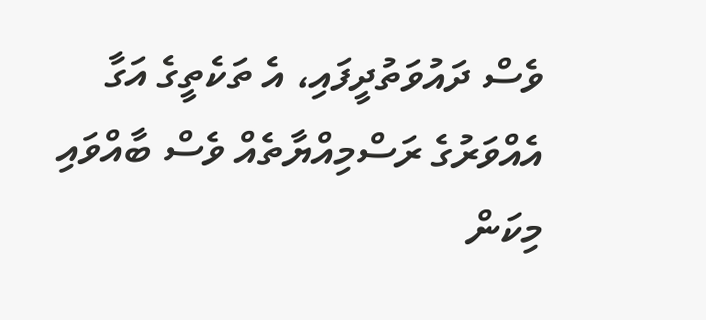ވެސް ދައުވަތުދީފައި، އެ ތަކެތީގެ އަގާ އެއްވަރުގެ ރަސްމިއްޔާތެއް ވެސް ބާއްވައި މިކަން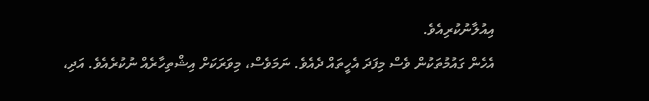އިއުލާނުކުރިއެވެ.
އެހެން ގައުމުތަކުން ވެސް މިފަދަ އެހީތައް ދެއެވެ. ނަމަވެސް، މިވަރަކަށް އިޝްތިހާރެއް ނުކުރެއެވެ. އަދި،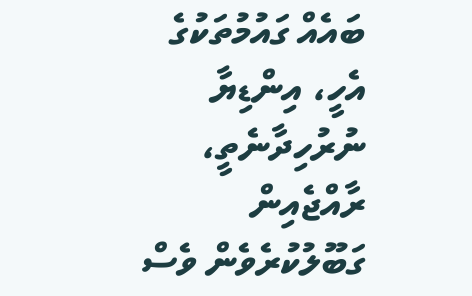ބައެއް ގައުމުތަކުގެ އެހީ، އިންޑިޔާ ނުރުހިދާނެތީ، ރާއްޖެއިން ގަބޫލުކުރެވެން ވެސް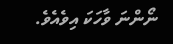ނޯންނަ ވާހަކަ އިވެއެވެ.